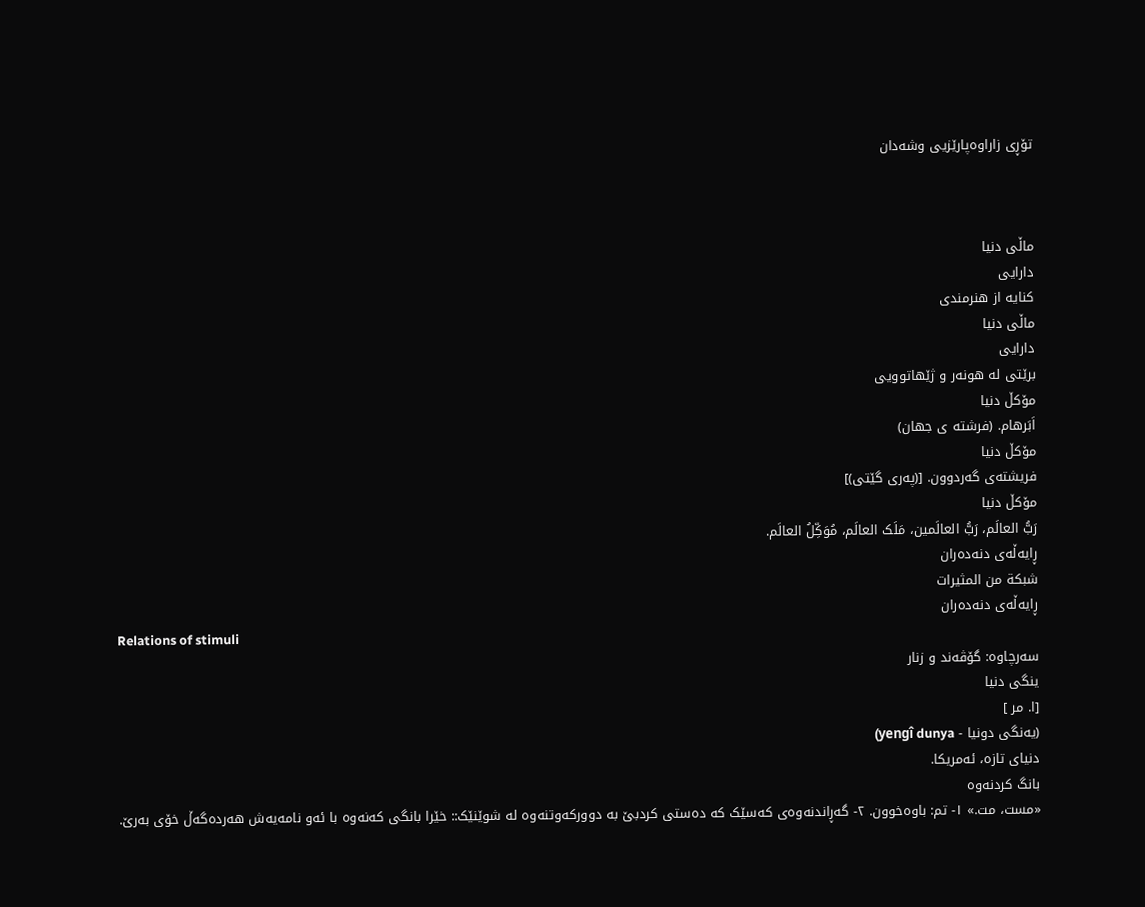تۆڕی زاراوەپارێزیی وشەدان



ماڵی دنیا
دارایی
کنایه از هنرمندی
ماڵی دنیا
دارایی
برێتی لە هونەر و ژێهاتوویی
مۆکڵ دنیا
اَبَرهام. (فرشته ی جهان)
مۆکڵ دنیا
فریشتەی گەردوون. [(پەری گێتی)]
مۆکڵ دنیا
رَبُّ العالَم، رَبُّ العالَمین، مَلَک العالَم، مُوَکِّلُ العالَم.
ڕایەڵەی دنەدەران
شبکة من المثیرات
ڕایەڵەی دنەدەران
Relations of stimuli
سەرچاوە: گۆڤەند و زنار
ینگی دنیا
[ا. مر ]
(یەنگی دونیا - yengî dunya)
دنیای تازە، ئەمریکا.
بانگ کردنەوه
«مست، مت.» ١- تم: باوەخوون. ٢- گەڕاندنەوەی کەسێک که دەستی کردبێ بە دوورکەوتنەوه له شوێنێک:: خێرا بانگی کەنەوه با ئەو نامەیەش هەردەگەڵ خۆی بەرێ.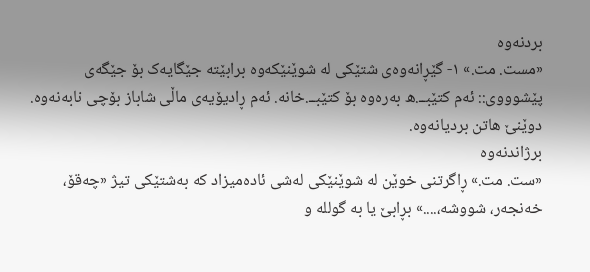بردنەوه
«مست. مت.» ١- گێڕانەوەی شتێکی لە شوێنێکەوه برابێته جێگایەک بۆ جێگەی پێشوووی:: ئەم کتێبــ.ه بەرەوە بۆ کتێبــ.خانه. ئەم ڕادیۆیەی ماڵی شاباز بۆچی نابەنەوه. دوێنێ هاتن بردیانەوه.
برژاندنەوه
«ست. مت.» ڕاگرتنی خوێن لە شوێنێکی لەشی ئادەمیزاد که بەشتێکی تیژ «چەقۆ، خەنجەر، شووشه،....» بڕابێ یا بە گولله و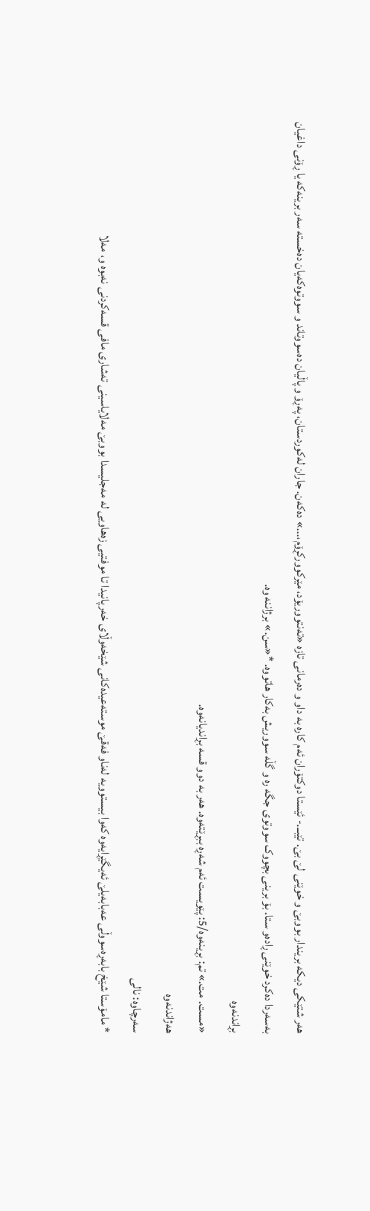هەر شتێکی دیکه بریندار بووبێ و خوێنی لێ بێ. تێبــ.- ئێستا دوکتۆران ئەم کاره به داو و دەرمانی تازه «تەنتووریۆد، مێرکوورکڕۆم،...» دەکەن. جاران لەکوردستان، پەڕۆ و پاڵیان دەسووتاند و سووتوەکەیان دەخسته سەر برینەکه یا ڕۆنی داغیان بەسەردا دەکرد خوێنی ڕادەو ستا. بۆ برینی بچووک سووتوی جگە ره و گڵە سووریش بەکار هاتووه. *«سن.» برژاننە وه.
بڕاندنەوه
«مست. مت.» تم: بڕینەوه/5: پێویست ئەم شەڕه ببڕێتەوه. هەر بە دوو قسه بڕاندیانەوه.
هەژاندنەوە
سەرچاوە: نالی
* مامۆستا شێخ بابەڕەسووڵی عەبابەیلێ ئەیگێڕایەوە کەوا بیستوویە لەناو فەقێ موستەعیدەکانی شێخەوڵای خەرپانیدا تا موفتیی زەهاویی لە مەجلیسدا بووبێ مەلایاسینی تەشاری مافی قسەکردنی نەبوە و، مەلا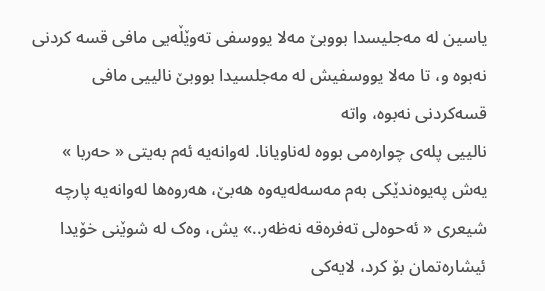یاسین له مەجلیسدا بووبێ مەلا یووسفی تەوێڵەیی مافی قسە کردنی نەبوە و، تا مەلا یووسفیش له مەجلسیدا بووبێ نالییی مافی قسەکردنی نەبوە، واتە
نالییی پلەی چوارەمی بووە لەناویانا. لەوانەیە ئەم بەیتی « حەربا » یەش پەیوەندێکی بەم مەسەلەیەوە هەبێ، هەروەها لەوانەیه پارچە شیعری « ئەحوەلی تەفرەقە نەظەر..» یش، وەک له شوێنی خۆیدا ئیشارەتمان بۆ کرد، لایەکی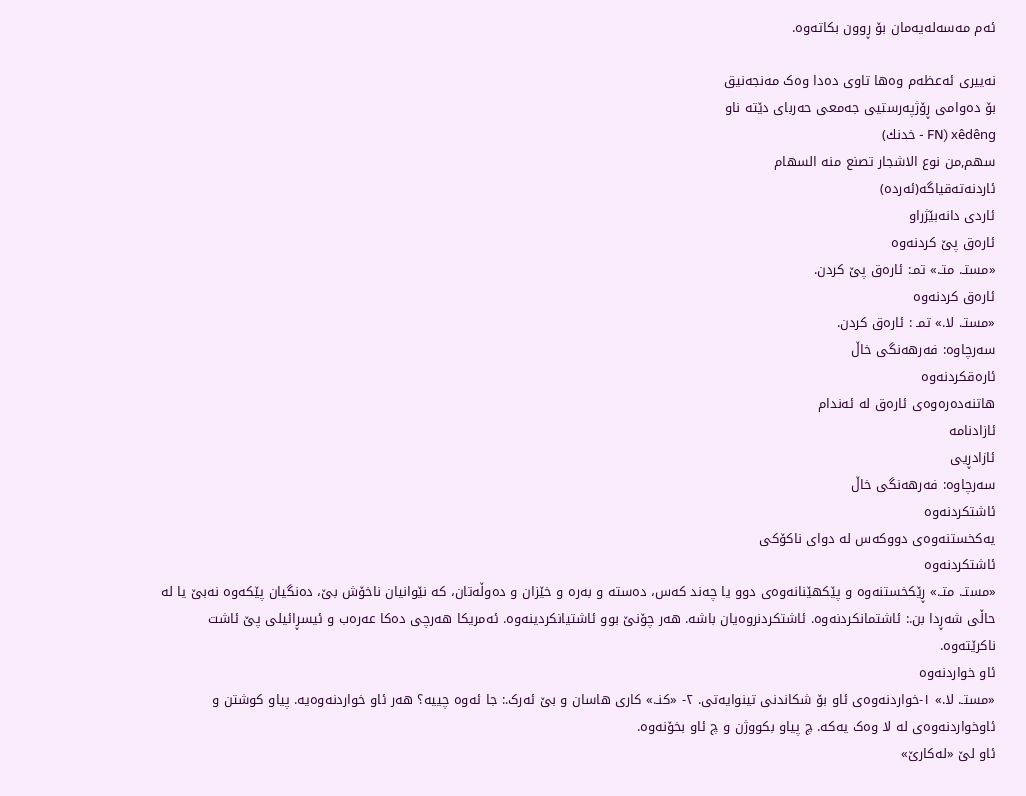ئەم مەسەلەیەمان بۆ ڕوون بکاتەوە.

نەییری ئەعظەم وەها تاوی دەدا وەک مەنجەنیق
بۆ دەوامی ڕۆژپەرستیی جەمعی حەربای دێتە ناو
xêdêng (FN - خدنك)
سهم,من نوع الاشجار تصنع منه السهام
ئاردنەتەقیاگە(ئەردە)
ئاردی دانەبێژراو
ئارەق پێ کردنەوە
«مستـ. متـ.» تمـ: ئارەق پێ کردن.
ئارەق کردنەوە
«مستـ. لا.» تمـ : ئارەق کردن.
سەرچاوە: فەرهەنگی خاڵ
ئارەقکردنەوە
هاتنەدەرەوەی ئارەق لە ئەندام
ئازادنامە
ئازادڕیی
سەرچاوە: فەرهەنگی خاڵ
ئاشتکردنەوە
یەکخستنەوەی دووکەس لە دوای ناکۆکی
ئاشتکردنەوە
«مستـ. متـ.» ڕێکخستنەوە و پێکهێنانەوەی دوو یا چەند کەس، دەستە و بەرە و خێزان و دەوڵەتان، کە نێوانیان ناخۆش بێ، دەنگیان پێکەوە نەبێ یا لە حاڵی شەڕدا بن.: ئاشتمانکردنەوە. ئاشتکردنروەیان باشە. هەر چۆنێ بوو ئاشتیانکردینەوە. ئەمریکا هەرچی دەکا عەرەب و ئیسڕائیلی پێ ئاشت ناکرێتەوە.
ئاو خواردنەوە
«مستـ. لا.» ۱-خواردنەوەی ئاو بۆ شکاندنی تینوایەتی. ۲- «کنـ.» کاری هاسان و بێ ئەرک.: جا ئەوە چییە؟ هەر ئاو خواردنەوەیە. پیاو کوشتن و ئاوخواردنەوەی لە لا وەک یەکە. چ پیاو بکووژن و چ ئاو بخۆنەوە.
ئاو لێ «لەکارێ»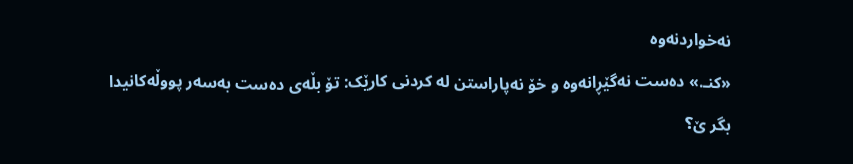نەخواردنەوە
«کنـ.» دەست نەگێڕانەوە و خۆ نەپاراستن لە کردنی کارێک: تۆ بڵەی دەست بەسەر پووڵەکانیدا بگر ێ؟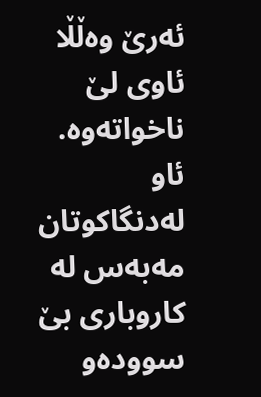ئەرێ وەڵڵا ئاوی لێ ناخواتەوە.
ئاو لەدنگاکوتان
مەبەس لە کاروباری بێ سوودەو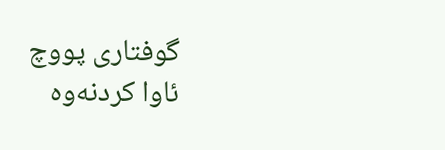گوفتاری پووچ
ئاوا کردنەوە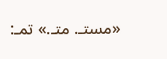«مستـ. متـ.» تمـ: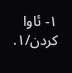١- ئاوا کردن/١.